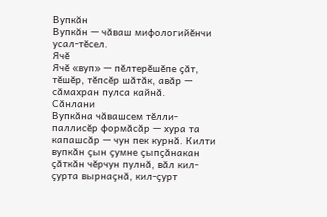Вупкăн
Вупкăн — чӑваш мифологийӗнчи усал-тӗсел.
Ячӗ
Ячӗ «вуп» — пӗлтерӗшӗпе ҫӑт, тӗшӗр, тӗпсӗр шӑтӑк, авӑр — сӑмахран пулса кайнӑ.
Сӑнлани
Вупкӑна чӑвашсем тӗлли-паллисӗр формӑсӑр — хура та капашсӑр — чун пек курнӑ. Килти вупкӑн ҫын ҫумне ҫыпҫӑнакан ҫӑткӑн чӗрчун пулнӑ, вӑл кил-ҫурта вырнаҫнӑ, кил-ҫурт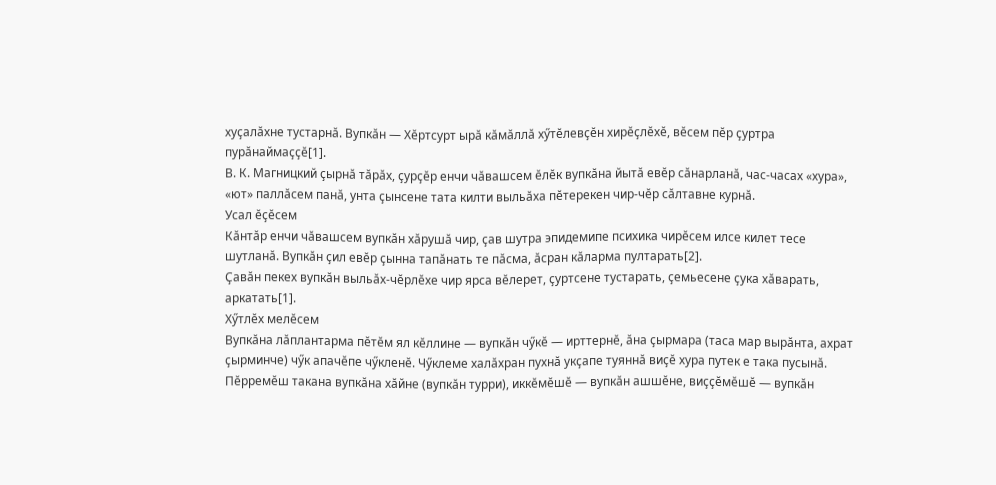хуҫалӑхне тустарнӑ. Вупкӑн — Хӗртсурт ырӑ кӑмӑллӑ хӳтӗлевҫӗн хирӗҫлӗхӗ, вӗсем пӗр ҫуртра пурӑнаймаҫҫӗ[1].
В. К. Магницкий ҫырнӑ тӑрӑх, ҫурҫӗр енчи чӑвашсем ӗлӗк вупкӑна йытӑ евӗр сӑнарланӑ, час-часах «хура», «ют» паллӑсем панӑ, унта ҫынсене тата килти выльӑха пӗтерекен чир-чӗр сӑлтавне курнӑ.
Усал ӗҫӗсем
Кӑнтӑр енчи чӑвашсем вупкӑн хӑрушӑ чир, ҫав шутра эпидемипе психика чирӗсем илсе килет тесе шутланӑ. Вупкӑн ҫил евӗр ҫынна тапӑнать те пӑсма, ӑсран кӑларма пултарать[2].
Ҫавӑн пекех вупкӑн выльӑх-чӗрлӗхе чир ярса вӗлерет, ҫуртсене тустарать, ҫемьесене ҫука хӑварать, аркатать[1].
Хӳтлӗх мелӗсем
Вупкӑна лӑплантарма пӗтӗм ял кӗллине — вупкӑн чӳкӗ — ирттернӗ, ӑна ҫырмара (таса мар вырӑнта, ахрат ҫырминче) чӳк апачӗпе чӳкленӗ. Чӳклеме халӑхран пухнӑ укҫапе туяннӑ виҫӗ хура путек е така пусынӑ. Пӗрремӗш такана вупкӑна хӑйне (вупкӑн турри), иккӗмӗшӗ — вупкӑн ашшӗне, виҫҫӗмӗшӗ — вупкӑн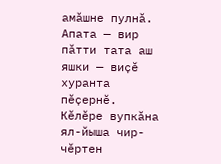амӑшне пулнӑ. Апата — вир пӑтти тата аш яшки — виҫӗ хуранта пӗҫернӗ. Кӗлӗре вупкӑна ял-йыша чир-чӗртен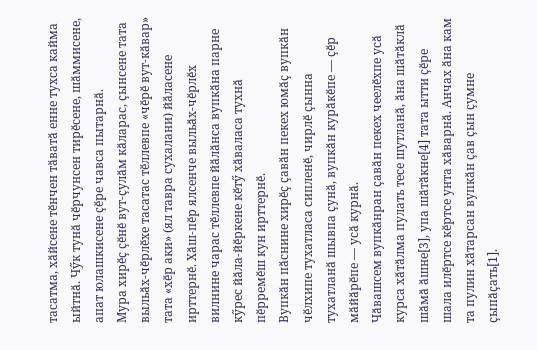тасатма, хӑйсене тӗнчен тӑватӑ енне тухса кайма ыйтнӑ. Чӳк тунӑ чӗрчунсен тирӗсене, шӑммисене, апат юлашкисене ҫӗре чавса пытарнӑ.
Мура хирӗҫ ҫӗнӗ вут-ҫулӑм кӑларас, ҫынсене тата выльӑх-чӗрлӗхе тасатас тӗллевпе «чӗрӗ вут-кӑвар» тата «хӗр аки» (ял тавра сухалани) йӑласене ирттернӗ. Хӑш-пӗр ялсенче выльӑх-чӗрлӗх вилнине чарас тӗллевпе йӑлӑнса вупкӑна парне кӳрес йӑла-йӗркене кӗтӳ хӑваласа тухнӑ пӗрремӗш кун ирттернӗ.
Вупкӑн пӑснине хирӗҫ ҫавӑн пекех юмӑҫ вупкӑн чӗлхипе тухатласа сипленӗ, чирлӗ ҫынна тухатланӑ шывпа ҫунӑ, вупкӑн курӑкӗпе — ҫӗр мӑйӑрӗпе — усӑ курнӑ.
Чӑвашсем вупкӑнран ҫавӑн пекех чеелӗхпе усӑ курса хӑтӑлма пулать тесе шутланӑ, ӑна шӑтӑклӑ шӑмӑ ӑшне[3], упа шӑтӑкне[4] тата ытти ҫӗре шала илӗртсе кӗртсе унта хӑварнӑ. Анчах ӑна кам та пулин хӑтарсан вупкӑн ҫав ҫын ҫумне ҫыпӑҫать[1].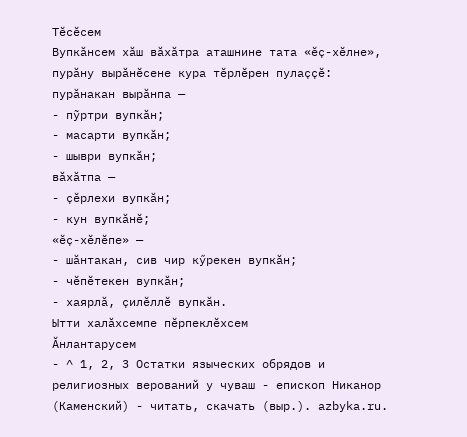Тӗсӗсем
Вупкӑнсем хӑш вӑхӑтра аташнине тата «ӗҫ-хӗлне», пурӑну вырӑнӗсене кура тӗрлӗрен пулаҫҫӗ:
пурӑнакан вырӑнпа —
- пỹртри вупкӑн;
- масарти вупкӑн;
- шыври вупкӑн;
вӑхӑтпа —
- ҫӗрлехи вупкӑн;
- кун вупкӑнӗ;
«ӗҫ-хӗлӗпе» —
- шӑнтакан, сив чир кӳрекен вупкӑн;
- чӗпӗтекен вупкӑн;
- хаярлӑ, ҫилӗллӗ вупкӑн.
Ытти халӑхсемпе пӗрпеклӗхсем
Ӑнлантарусем
- ^ 1, 2, 3 Остатки языческих обрядов и религиозных верований у чуваш - епископ Никанор (Каменский) - читать, скачать (выр.). azbyka.ru.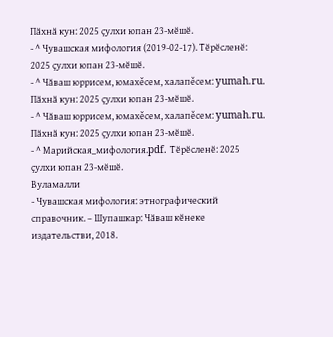Пӑхнӑ кун: 2025 ҫулхи юпан 23-мӗшӗ.
- ^ Чувашская мифология (2019-02-17). Тӗрӗсленӗ: 2025 ҫулхи юпан 23-мӗшӗ.
- ^ Чăваш юррисем, юмахěсем, халапěсем: yumah.ru. Пӑхнӑ кун: 2025 ҫулхи юпан 23-мӗшӗ.
- ^ Чăваш юррисем, юмахěсем, халапěсем: yumah.ru. Пӑхнӑ кун: 2025 ҫулхи юпан 23-мӗшӗ.
- ^ Марийская_мифология.pdf. Тӗрӗсленӗ: 2025 ҫулхи юпан 23-мӗшӗ.
Вуламалли
- Чувашская мифология: этнографический справочник. – Шупашкар: Чӑваш кӗнеке издательстви, 2018.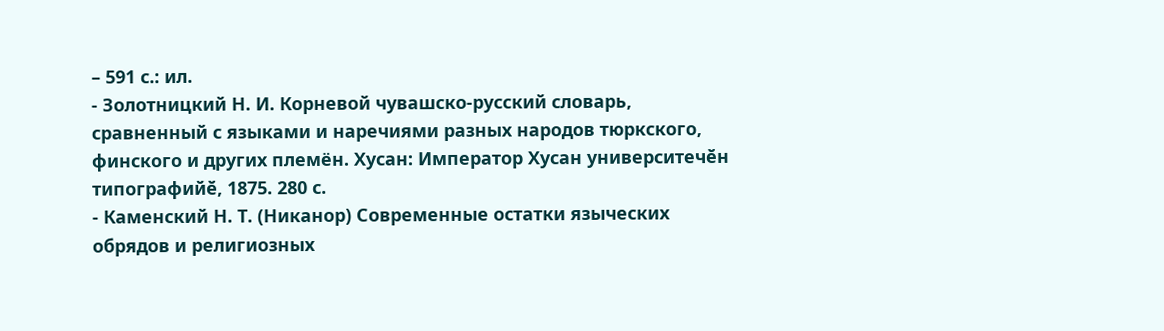– 591 с.: ил.
- Золотницкий Н. И. Корневой чувашско-русский словарь, сравненный с языками и наречиями разных народов тюркского, финского и других племён. Хусан: Император Хусан университечӗн типографийӗ, 1875. 280 с.
- Каменский Н. Т. (Никанор) Современные остатки языческих обрядов и религиозных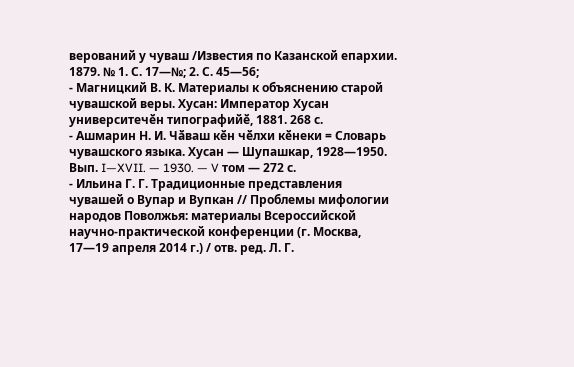верований у чуваш /Известия по Казанской епархии. 1879. № 1. С. 17—№; 2. С. 45—56;
- Магницкий В. К. Материалы к объяснению старой чувашской веры. Хусан: Император Хусан университечӗн типографийӗ, 1881. 268 с.
- Ашмарин Н. И. Чӑваш кӗн чӗлхи кӗнеки = Словарь чувашского языка. Хусан — Шупашкар, 1928—1950. Вып. I—XVII. — 1930. — V том — 272 с.
- Ильина Г. Г. Традиционные представления чувашей о Вупар и Вупкан // Проблемы мифологии народов Поволжья: материалы Всероссийской научно-практической конференции (г. Москва, 17—19 апреля 2014 г.) / отв. ред. Л. Г.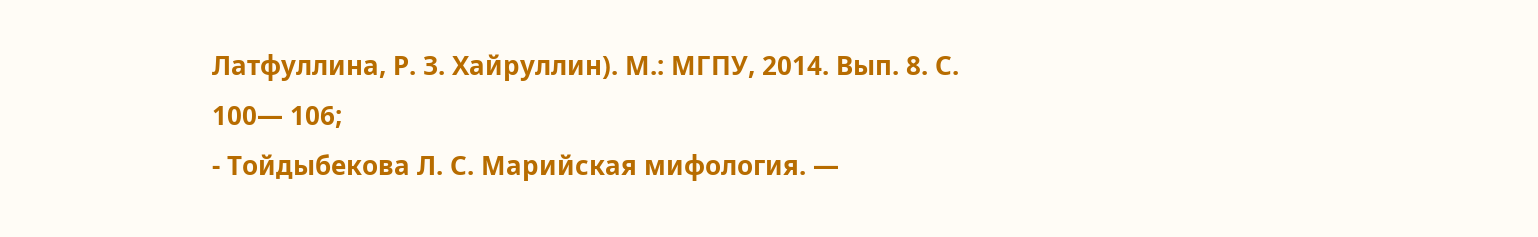Латфуллина, Р. З. Хайруллин). М.: МГПУ, 2014. Вып. 8. С. 100— 106;
- Тойдыбекова Л. С. Марийская мифология. —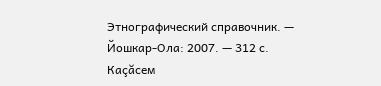Этнографический справочник. — Йошкар-Ола: 2007. — 312 с.
Каçăсем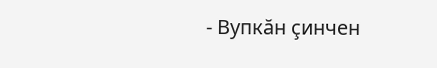- Вупкăн çинчен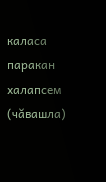каласа паракан халапсем (чăвашла)